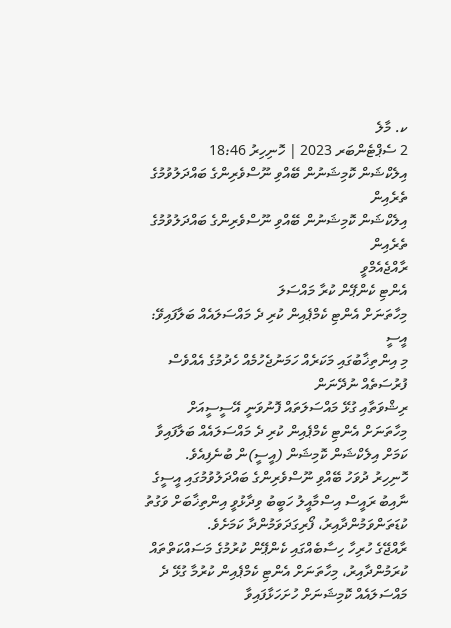ކ. މާލެ
2 ސެޕްޓެންބަރ 2023 | ހޮނިހިރު 18:46
އިލެކްޝަން ކޮމިޝަނުން ބޭއްވި ނޫސްވެރިންގެ ބައްދަލުވުމުގެ ތެރެއިން
އިލެކްޝަން ކޮމިޝަނުން ބޭއްވި ނޫސްވެރިންގެ ބައްދަލުވުމުގެ ތެރެއިން
ރާއްޖެއެމްވީ
އެންޓި ކެންޕޭން ކުރާ މައްސަލަ
މިހާތަނަށް އެންޓި ކެމްޕެއިން ކުރި ދެ މައްސަލައެއް ބަލާފައިވޭ: އީސީ
މި އިންތިޚާބުގައި މަކަރެއް ހަމަނުޖެހުމެއް ހެދުމުގެ އެއްވެސް ފުރުސަތެއް ނުދޭނަން
ރިޝްވަތާއި ގުޅޭ މައްސަލަތައް ފޮނުވަނީ އޭސީސީއަށް
މިހާތަނަށް އެންޓި ކެމްޕެއިން ކުރި ދެ މައްސަލައެއް ބަލާފައިވާ ކަމަށް އިލެކްޝަން ކޮމިޝަން (އީސީ)ން ބުނެފިއެވެ.
ހޮނިހިރު ދުވަހު ބޭއްވި ނޫސްވެރިންގެ ބައްދަލުވުމުގައި އީސީގެ ނާއިބު ރައީސް އިސްމާއީލު ހަބީބު ވިދާޅުވީ އިންތިޚާބަށް ވަގުތު ކުޑަތަންވަމުންދާއިރު، ފޯރިގަދަވަމުންދާ ކަމަށެވެ.
ރާއްޖޭގެ ހުރިހާ ހިސާބެއްގައި ކެންޕޭން ކުރުމުގެ މަސައްކަތްތައް ކުރަމުންދާއިރު، މިހާތަނަށް އެންޓި ކެމްޕެއިން ކުރުމާ ގުޅޭ ދެ މައްސަލައެއް ކޮމިޝަނަށް ހުށަހަޅާފައިވާ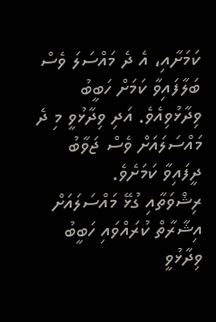ކަމަށާއި، އެ ދެ މައްސަލަ ވެސް ބަލާފައިވާ ކަމަށް ހަބީބު ވިދާޅުވިއެވެ. އަދި ވިދާޅުވީ މި ދެ މައްސަލައަށް ވެސް ޖަވާބު ދީފައިވާ ކަމަށެވެ.
ރިޝްވަތާއި ގުޅޭ މައްސަލައަށް އިޝާރާތް ކުރައްވައި ހަބީބު ވިދާޅުވީ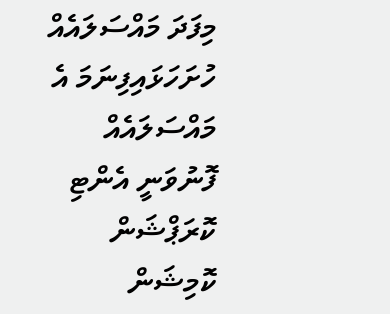މިފަދަ މައްސަލައެއް ހުށަހަޅައިފިނަމަ އެ މައްސަލައެއް ފޮނުވަނީ އެންޓި ކޮރަޕްޝަން ކޮމިޝަން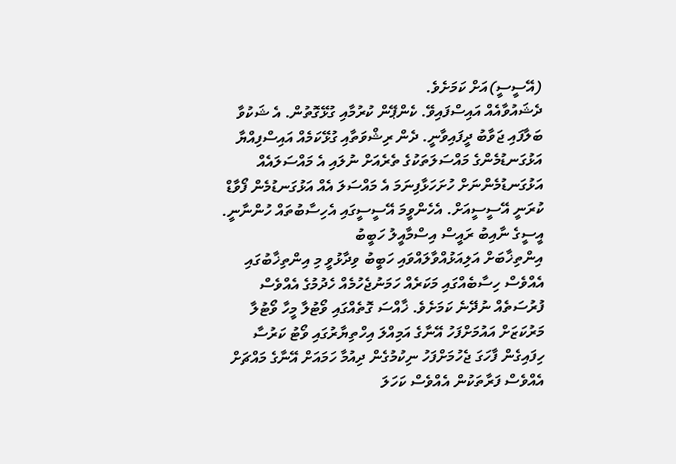(އޭސީސީ)އަށް ކަމަށެވެ.
ދެޝައުވާއެއް އައިސްފައިވޭ. ކެންޕޭން ކުރުމާއި ގުޅޭގޮތުން. އެ ޝަކުވާ ބަލާފައި ޖަވާބު ދީފައިވާނީ. ދެން ރިޝްވަތާއި ގުޅޭކަމެއް އައިސްފިއްޔާ އަޅުގަނޑުމެންގެ މައްސަލަތަކުގެ ތެރެއަށް ނުލައި އެ މައްސަލައެއް އަޅުގަނޑުމެންނަށް ހުށަހަޅާފިނަމަ އެ މައްސަލަ އެއް އަޅުގަނޑުމެން ފޯވާޑް ކުރަނީ އޭސީސީއަށް. އެހެންވީމަ އޭސީސީގައި އެހިސާބުތައް ހުންނާނީ.
އީސީގެ ނާއިބު ރައީސް އިސްމާއީލު ހަބީބު
އިންތިޚާބަށް އަލިއަޅުއްވާލައްވައި ހަބީބު ވިދާޅުވީ މި އިންތިޚާބުގައި އެއްވެސް ހިސާބެއްގައި މަކަރެއް ހަމަނުޖެހުމެއް ހެދުމުގެ އެއްވެސް ފުރުސަތެއް ނުދޭނެ ކަމަށެވެ. ޚާއްސަ ގޮތެއްގައި ވޯޓުލާ މީހާ ވޯޓުލާ މަރުކަޒަށް އައުމަށްފަހު އޭނާގެ އަމިއްލަ އިހްތިޔާރުގައި ވޯޓު ކަރުސާ ހިފައިގެން ފާހަގަ ޖެހުމަށްފަހު ނިކުމުގެން ދިއުމާ ހަމައަށް އޭނާގެ މައްޗަށް އެއްވެސް ފަރާތަކުން އެއްވެސް ކަހަލަ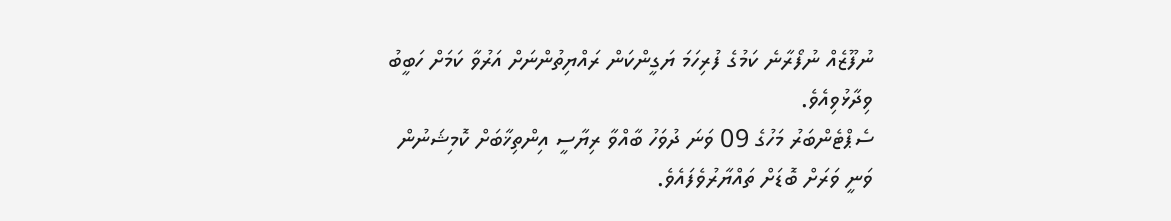ނުފޫޒެއް ނުފޯރާނެ ކަމުގެ ފުރިހަމަ ޔަގީންކަން ރައްޔިތުންނަށް އަރުވާ ކަމަށް ހަބީބު ވިދާޅުވިއެވެ.
ސެޕްޓެންބަރު މަހުގެ 09 ވަނަ ދުވަހު ބާއްވާ ރިޔާސީ އިންތިޚާބަށް ކޮމިޝަނުން ވަނީ ވަރަށް ބޮޑަށް ތައްޔާރުވެފައެވެ.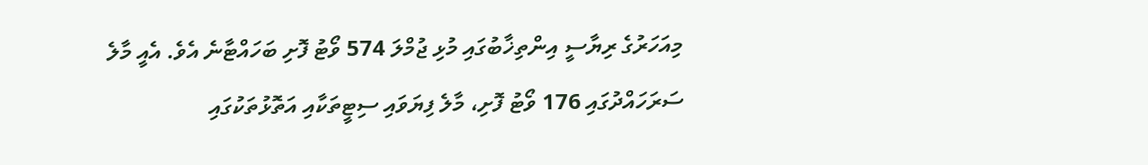މިއަހަރުގެ ރިޔާސީ އިންތިޚާބުގައި މުޅި ޖުމްލަ 574 ވޯޓު ފޮށި ބަހައްޓާނެ އެވެ. އެއީ މާލެ ސަރަހައްދުގައި 176 ވޯޓު ފޮށި، މާލެ ފިޔަވައި ސިޓީތަކާއި އަތޮޅުތަކުގައި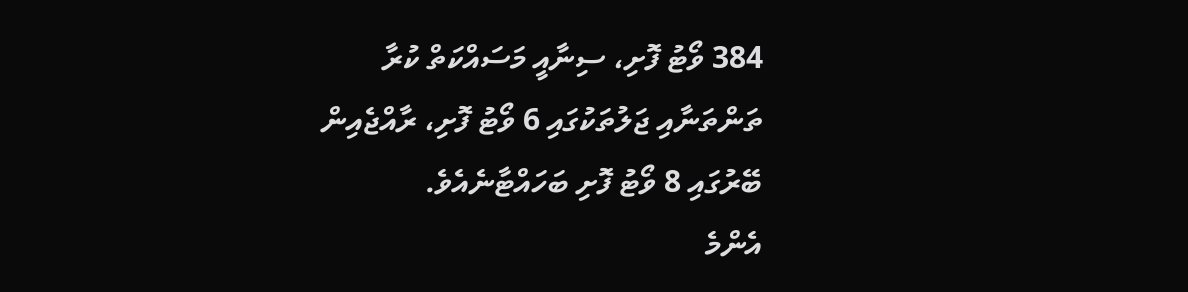384 ވޯޓު ފޮށި، ސިނާއީ މަސައްކަތް ކުރާ ތަންތަނާއި ޖަލުތަކުގައި 6 ވޯޓު ފޮށި، ރާއްޖެއިން ބޭރުގައި 8 ވޯޓު ފޮށި ބަހައްޓާނެއެވެ.
އެންމެ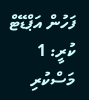ފަހުން އަޕްޑޭޓް ކުރީ: 1 މަސްކުރި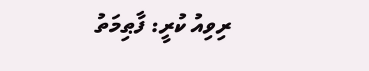ރިވިއު ކުރީ: ފާޠިމަތު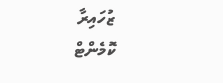ޒުހައިރާ
ކޮމެންޓް